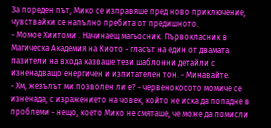За пореден път, Мико се изправяше пред ново приключение, чувствайки се напълно пребита от предишното.
- Момое Хиитоми . Начинаещ магьосник. Първокласник в Магическа Академия на Киото - гласът на един от двамата пазители на входа казваше тези шаблонни детайли с изненадващо енергичен и изпитателен тон. - Минавайте.
- Хм, жезълът ми позволен ли е? - червенокосото момиче се изненада, с изражението на човек, който не иска да попадне в проблеми - нещо, което Мико не смяташе, че може да помисли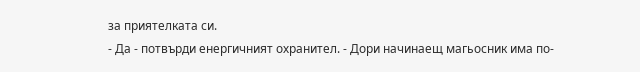за приятелката си.
- Да - потвърди енергичният охранител. - Дори начинаещ магьосник има по-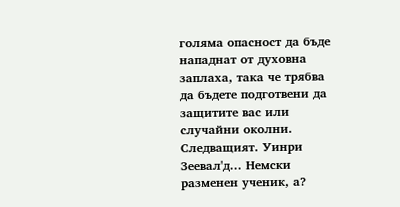голяма опасност да бъде нападнат от духовна заплаха, така че трябва да бъдете подготвени да защитите вас или случайни околни. Следващият. Уинри Зеевал'д... Немски разменен ученик, а?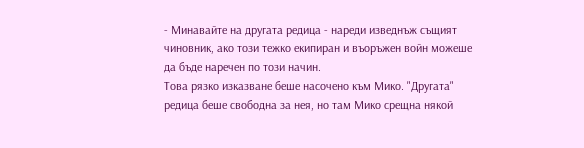- Минавайте на другата редица - нареди изведнъж същият чиновник, ако този тежко екипиран и въоръжен войн можеше да бъде наречен по този начин.
Това рязко изказване беше насочено към Мико. "Другата" редица беше свободна за нея, но там Мико срещна някой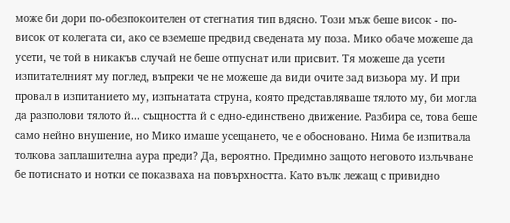може би дори по-обезпокоителен от стегнатия тип вдясно. Този мъж беше висок - по-висок от колегата си, ако се вземеше предвид сведената му поза. Мико обаче можеше да усети, че той в никакъв случай не беше отпуснат или присвит. Тя можеше да усети изпитателният му поглед, въпреки че не можеше да види очите зад визьора му. И при провал в изпитанието му, изпънатата струна, която представляваше тялото му, би могла да разполови тялото й... същността й с едно-единствено движение. Разбира се, това беше само нейно внушение, но Мико имаше усещането, че е обосновано. Нима бе изпитвала толкова заплашителна аура преди? Да, вероятно. Предимно защото неговото излъчване бе потиснато и нотки се показваха на повърхността. Като вълк лежащ с привидно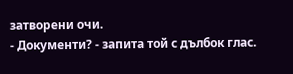затворени очи.
- Документи? - запита той с дълбок глас.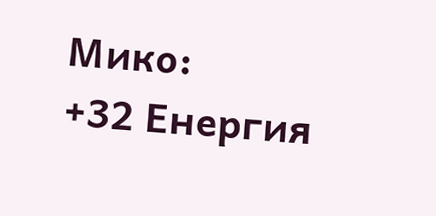Мико:
+32 Енергия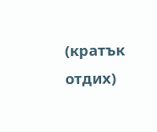(кратък отдих)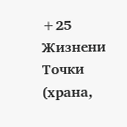+25 Жизнени Точки (храна,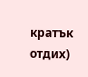кратък отдих)